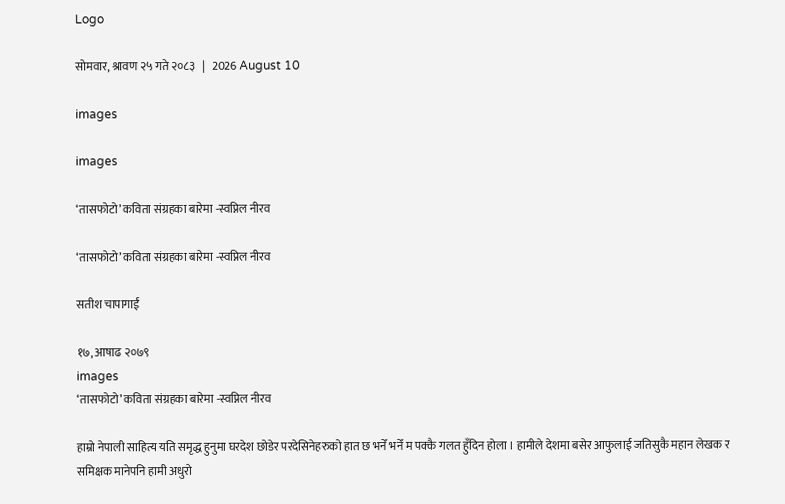Logo

सोमवार, श्रावण २५ गते २०८३   |   2026 August 10

images

images

‘तासफोटो’ कविता संग्रहका बारेमा -स्वप्निल नीरव

‘तासफोटो’ कविता संग्रहका बारेमा -स्वप्निल नीरव

सतीश चापागाईं

१७, आषाढ २०७९
images
‘तासफोटो’ कविता संग्रहका बारेमा -स्वप्निल नीरव

हाम्रो नेपाली साहित्य यति समृद्ध हुनुमा घरदेश छोडेर परदेसिनेहरुको हात छ भनेँ भनेँ म पक्कै गलत हुँदिन होला । हामीले देशमा बसेर आफुलाई जतिसुकै महान लेखक र समिक्षक मानेपनि हामी अधुरो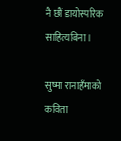नै छौं डायोस्परिक साहित्यबिना ।

सुष्मा रानाहँमाको कविता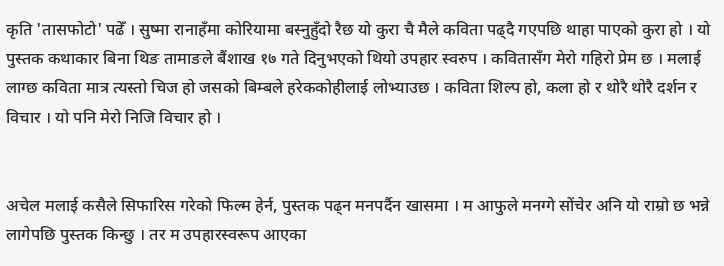कृति 'तासफोटो' पढेँ । सुष्मा रानाहँमा कोरियामा बस्नुहुँदो रैछ यो कुरा चै मैले कविता पढ्दै गएपछि थाहा पाएको कुरा हो । यो पुस्तक कथाकार बिना थिङ तामाङले बैंशाख १७ गते दिनुभएको थियो उपहार स्वरुप । कवितासँग मेरो गहिरो प्रेम छ । मलाई लाग्छ कविता मात्र त्यस्तो चिज हो जसको बिम्बले हरेककोहीलाई लोभ्याउछ । कविता शिल्प हो, कला हो र थोरै थोरै दर्शन र विचार । यो पनि मेरो निजि विचार हो ।


अचेल मलाई कसैले सिफारिस गरेको फिल्म हेर्न, पुस्तक पढ्न मनपर्दैन खासमा । म आफुले मनग्गे सोंचेर अनि यो राम्रो छ भन्ने लागेपछि पुस्तक किन्छु । तर म उपहारस्वरूप आएका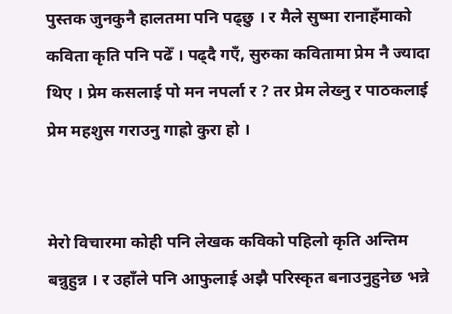पुस्तक जुनकुनै हालतमा पनि पढ्छु । र मैले सुष्मा रानाहँमाको कविता कृति पनि पढेँ । पढ्दै गएँ, सुरुका कवितामा प्रेम नै ज्यादा थिए । प्रेम कसलाई पो मन नपर्ला र ? तर प्रेम लेख्नु र पाठकलाई प्रेम महशुस गराउनु गाह्रो कुरा हो ।


मेरो विचारमा कोही पनि लेखक कविको पहिलो कृति अन्तिम बन्नुहुन्न । र उहाँले पनि आफुलाई अझै परिस्कृत बनाउनुहुनेछ भन्ने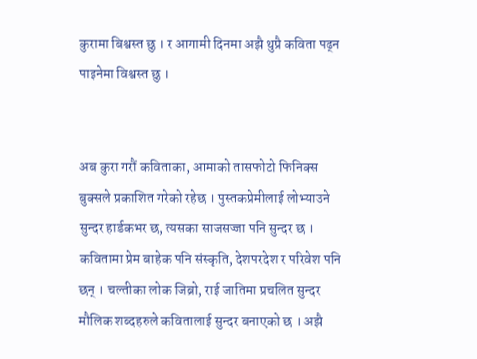कुरामा बिश्वस्त छु । र आगामी दिनमा अझै थुप्रै कविता पढ्न पाइनेमा विश्वस्त छु ।


अब कुरा गरौं कविताका, आमाको तासफोटो फिनिक्स बुक्सले प्रकाशित गरेको रहेछ । पुस्तकप्रेमीलाई लोभ्याउने सुन्दर हार्डकभर छ, त्यसका साजसज्जा पनि सुन्दर छ । कवितामा प्रेम बाहेक पनि संस्कृति, देशपरदेश र परिवेश पनि छन् । चल्तीका लोक जिब्रो, राई जातिमा प्रचलित सुन्दर मौलिक शब्दहरुले कवितालाई सुन्दर बनाएको छ । अझै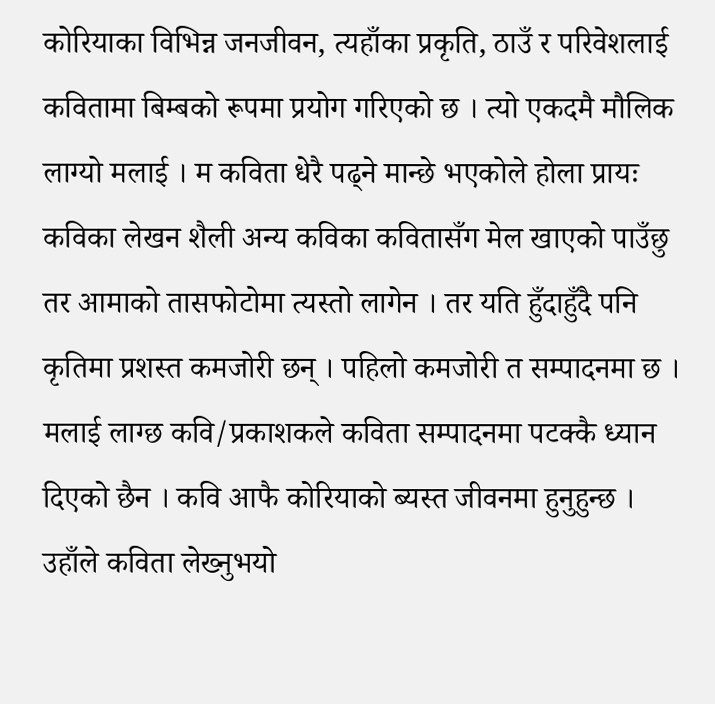कोरियाका विभिन्न जनजीवन, त्यहाँका प्रकृति, ठाउँ र परिवेशलाई कवितामा बिम्बको रूपमा प्रयोग गरिएको छ । त्यो एकदमै मौलिक लाग्यो मलाई । म कविता धेरै पढ्ने मान्छे भएकोले होला प्रायः कविका लेखन शैली अन्य कविका कवितासँग मेल खाएको पाउँछु तर आमाको तासफोटोमा त्यस्तो लागेन । तर यति हुँदाहुँदै पनि कृतिमा प्रशस्त कमजोरी छन् । पहिलो कमजोरी त सम्पादनमा छ । मलाई लाग्छ कवि/प्रकाशकले कविता सम्पादनमा पटक्कै ध्यान दिएको छैन । कवि आफै कोरियाको ब्यस्त जीवनमा हुनुहुन्छ । उहाँले कविता लेख्नुभयो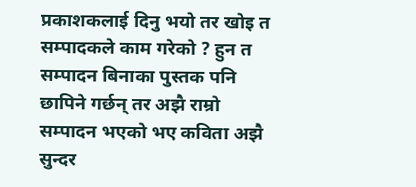प्रकाशकलाई दिनु भयो तर खोइ त सम्पादकले काम गरेको ? हुन त सम्पादन बिनाका पुस्तक पनि छापिने गर्छन् तर अझै राम्रो सम्पादन भएको भए कविता अझै सुन्दर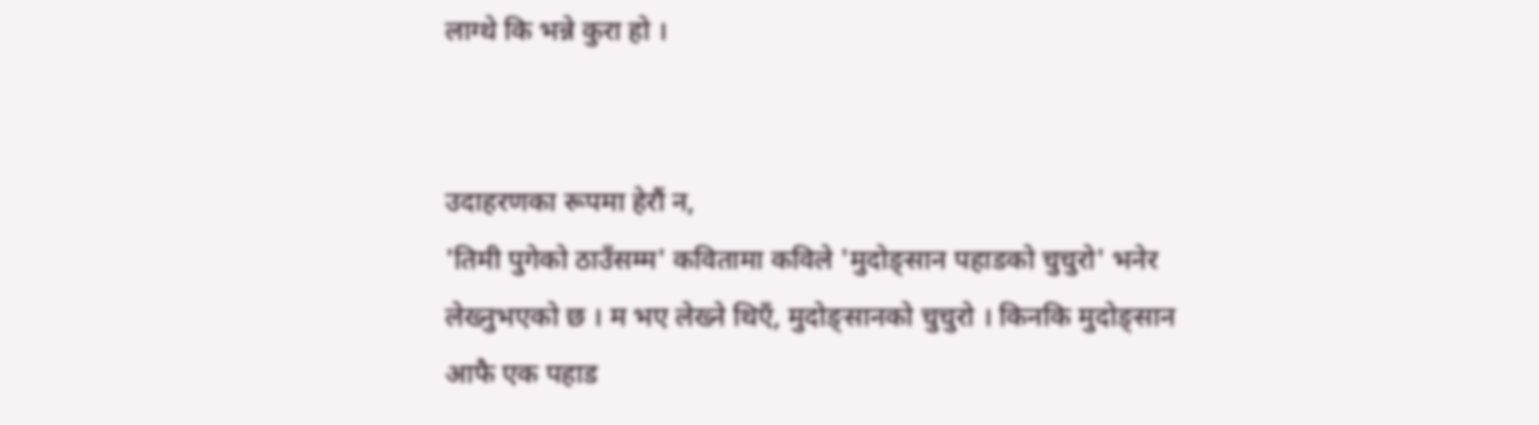लाग्थे कि भन्ने कुरा हो ।


उदाहरणका रूपमा हेरौं न,
'तिमी पुगेको ठाउँसम्म' कवितामा कविले 'मुदोङ्सान पहाडको चुचुरो' भनेर लेख्नुभएको छ । म भए लेख्ने थिएँ, मुदोङ्सानको चुचुरो । किनकि मुदोङ्सान आफै एक पहाड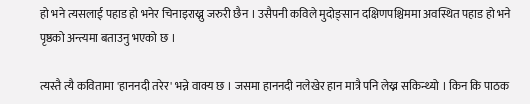हो भने त्यसलाई पहाड हो भनेर चिनाइराख्नु जरुरी छैन । उसैपनी कविले मुदोङ्सान दक्षिणपश्चिममा अवस्थित पहाड हो भने पृष्ठको अन्त्यमा बताउनु भएको छ ।

त्यस्तै त्यै कवितामा 'हाननदी तरेर' भन्ने वाक्य छ । जसमा हाननदी नलेखेर हान मात्रै पनि लेख्न सकिन्थ्यो । किन कि पाठक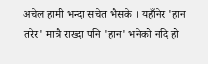अचेल हामी भन्दा सचेत भैसके । यहाँनेर 'हान तरेर' मात्रै राख्दा पनि 'हान' भनेको नदि हो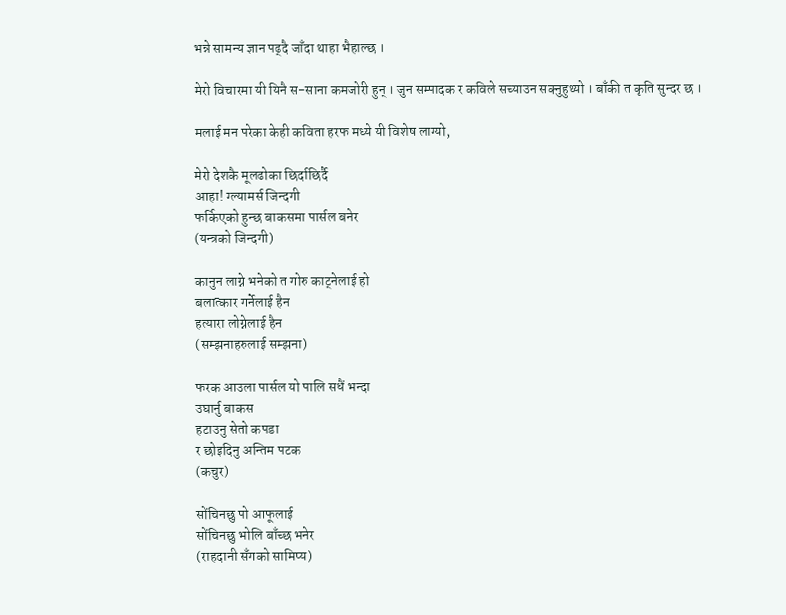भन्ने सामन्य ज्ञान पढ्दै जाँदा थाहा भैहाल्छ ।

मेरो विचारमा यी यिनै स-साना कमजोरी हुन् । जुन सम्पादक र कविले सच्याउन सक्नुहुथ्यो । बाँकी त कृति सुन्दर छ ।

मलाई मन परेका केही कविता हरफ मध्ये यी विशेष लाग्यो,

मेरो देशकै मूलढोका छिर्दाछिर्दै
आहा! ग्ल्यामर्स जिन्दगी
फर्किएको हुन्छ बाकसमा पार्सल बनेर
(यन्त्रको जिन्दगी)

कानुन लाग्ने भनेको त गोरु काट्नेलाई हो
बलात्कार गर्नेलाई हैन
हत्यारा लोग्नेलाई हैन
(सम्झनाहरुलाई सम्झना)

फरक आउला पार्सल यो पालि सधैं भन्दा
उघार्नु बाकस
हटाउनु सेतो कपडा
र छोइदिनु अन्तिम पटक
(कचुर)

सोंचिनछु पो आफूलाई
सोंचिनछु भोलि बाँच्छ भनेर
(राहदानी सँगको सामिप्य)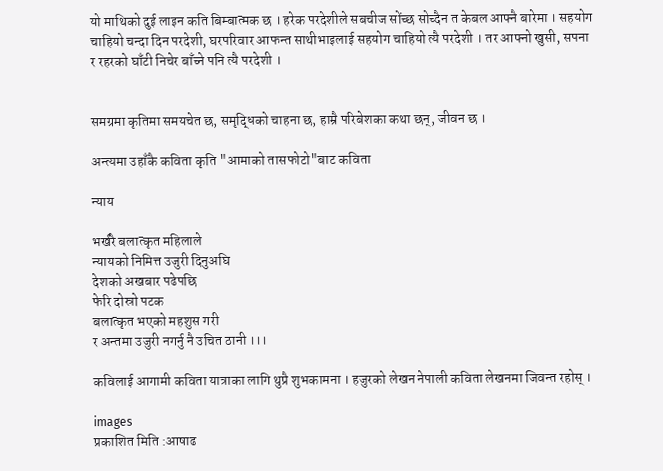यो माथिको दुई लाइन कति बिम्बात्मक छ । हरेक परदेशीले सबचीज सोंच्छ सोच्दैन त केबल आफ्नै बारेमा । सहयोग चाहियो चन्दा दिन परदेशी, घरपरिवार आफन्त साथीभाइलाई सहयोग चाहियो त्यै परदेशी । तर आफ्नो खुसी, सपना र रहरको घाँटी निचेर बाँच्ने पनि त्यै परदेशी ।


समग्रमा कृतिमा समयचेत छ, समृद्धिको चाहना छ, हाम्रै परिबेशका कथा छन्, जीवन छ ।

अन्त्यमा उहाँकै कविता कृति "आमाको तासफोटो"बाट कविता

न्याय

भर्खरै बलात्कृत महिलाले
न्यायको निमित्त उजुरी दिनुअघि
देशको अखबार पढेपछि
फेरि दोस्रो पटक
बलात्कृत भएको महशुस गरी
र अन्तमा उजुरी नगर्नु नै उचित ठानी ।।।

कविलाई आगामी कविता यात्राका लागि थुप्रै शुभकामना । हजुरको लेखन नेपाली कविता लेखनमा जिवन्त रहोस् ।

images
प्रकाशित मिति :आषाढ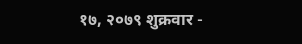१७, २०७९ शुक्रवार -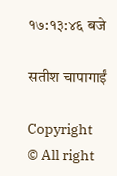१७:१३:४६ बजे

सतीश चापागाईं

Copyright © All right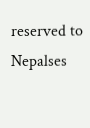reserved to Nepalses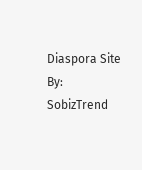Diaspora Site By: SobizTrend